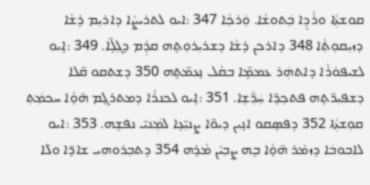ܩܘܫܬܼܵܐ ܘܪܵܕܹܐ ܒܲܬܘܫܵܐ. ܘܲܪܟܼܵܐ 347 :ܐܝܘ ܠܬܪܝܨܵܐ ܕܐܪܝܼܡ ܪܹܫܵܐ ܕܙܝܼܩܘܼܬܼܵܐ 348 ܕܐܪܟܢ ܪܹܫܵܐ ܕܫܪܝܼܪܘܼܬܹܗ ܩܕܼܵܡ ܕܓܼܠܹ̈ܐ. 349 :ܐܹܝܘ ܠܫܝܦܘܿܪܵܐ ܕܐܬܗܲܪ ܥܡܡܹ̈ܐ ܒܩܵܠ ܢܸܥܡ̈ܬܹܗ 350 ܕܫܬܩܘ ܩ̈ܠܐ ܕܫܦܝܼܪ̈ܬܹܗ ܦܬܟܼܪܹ̈ܐ ܚܲܪ̈ܲܫܹܐ. 351 :ܐܹܝܘ ܠܟܢܪܵܐ ܕܡܬܪܓܸܡ ܗ̄ܘ̣ܵܐ ܚܟܡܲܬܼ ܩܘܼܫܬܼܵܐ 352 ܕܦܣܸܩܘ ܐܢܹܝܢ ܕܝܘ̈ܐ ܨܢܝܼ̈ܥܹܐ ܠܡܲܢܝ̈ ܢܦܫܹܗ. 353 :ܐܝܘ ܠܐܒܘܒܿܐ ܕܙܡ̇ܪ ܗ̄ܘ̣ܵܐ ܒܹܗ ܨܒܼܝܵܢ ܡܵܪܹܗ 354 ܕܬܒܼܪܘܗܝ ܫܐܕ̈ܐ ܘܠܵܐ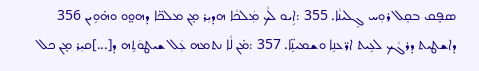ܣܦ̣ܩ ܒܩܸܠ ܪܘܼܚ ܓܸܠܝܢܵܐ. 355 :ܐܹܝܘ ܠܵܟ ܡܲܠܟܵܐ ܗܕܝܼܪ ܡ̣ܢ ܡܠܟ̈ܐ ܕܗܘ̤ܘ ܘܗ̇ܘܹܝܢ 356 ܕܐܫܛܝܬ ܕܪܓܵܟ ܠܥܹܝܬ ܐܪ̈ܥܢܹܐ ܘܫܡܝܢܹ̈ܐ. 357 :ܡ̇ܢ ܠܵܐ ܢܬܡܗ ܥܲܠ ܫܝܛܘܿܬܹܗ ܕ[...]ܩܝܼܪ ܡ̣ܢ ܟܠ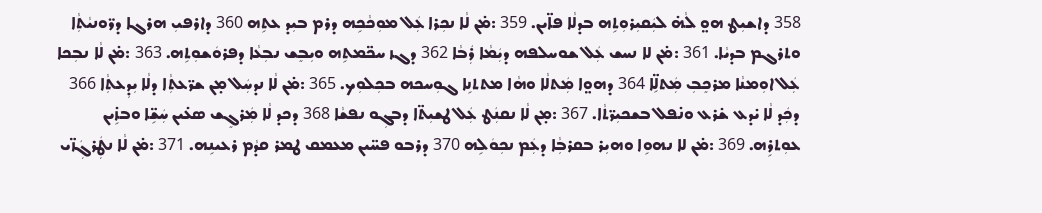358 ܕܐܫܝܼܛ ܗܘ̤ ܠܵܗ̇ ܠܝܲܩܝܼܪܘܼܬܹܗ ܒܕܠܵܐ ܦܐ̈ܝܢ. 359 :ܡ̇ܢ ܠܵܐ ܢܟܼܪܐ ܥܲܠ ܡܘܼܟܵܟܹܗ ܕܪܡ ܒܝܼܕ ܥܬܹܗ 360 ܕܐܪܦܝܼ ܗܪܓܐ ܕܪ̈ܘܢܝܵܬܼܵܐ ܘܬܪܓܡ ܒܕܝܵܐ. 361 :ܡ̇ܢ ܠܐ ܢܚܫ ܥܲܠ ܫܘܚܠܦܗ ܕܝܲܡܵܐ ܪܲܒܵܐ 362 ܕܓܙ ܚܟ̈ܡܬܹܗ ܘܝܼܒܸܫ ܢܒܼܥܵܐ ܕܦܪܘܿܫܘܼܬܹܗ. 363 :ܡ̇ܢ ܠܵܐ ܢܒܼܟܐ ܥܲܠ ܐܘܼܡܢܵܐ ܡܪܟܸܒܼ ܡܲܬܠܹ̈ܐ 364 ܕܗܘ̤ܐ ܡܲܬܠܵܐ ܘܗܵܐ ܡܬܬܢܹܐ ܓܘܼܚܟܗ ܒܟܼܠܘܼܟ. 365 :ܡ̇ܢ ܠܵܐ ܢܕܚܲܠ ܡ̣ܢ ܫܪ̈ܥܬܼܵܐ ܕܠܵܐ ܝܼܕܼܥܬܼܵܐ 366 ܕܟܲܕ ܠܵܐ ܝ̇ܕܥ ܫ̇ܪܥ ܘܢ̇ܦܠ ܒܫܟܝܼܪ̈ܬܵܐ. 367 :ܡ̣ܢ ܠܵܐ ܢܩܢܲܛ ܥܲܠ ܛܫܝܼܬ̈ܐ ܕܒܓܼܘ ܢܦܫܵܐ 368 ܕܟܕ ܠܵܐ ܡܲܪܓܸܫ ܣܥ̇ܝܢ ܚܲܫܹ̈ܐ ܘܒܙܹ̇ܝܢ ܥܘܼܬܪܹܗ. 369 :ܡ̇ܢ ܠܐ ܢܗܘܹܐ ܘܗܝܼܪ ܒܩܪܒܼܵܐ ܕܥܲܡ ܢܟܼܘܿܠܹܗ 370 ܕܪܒܘ ܦܚ̈ܝܢ ܡܥܡܩ ܛܡܪ ܩܕܵܡ ܪܥܝܢܹܗ. 371 :ܡ̇ܢ ܠܵܐ ܢܛܲܪܓܲܙ̈ܝ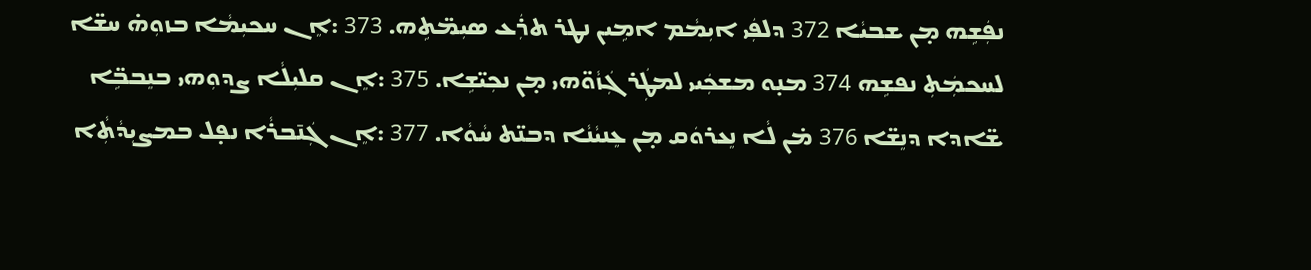ܢܦܲܫܹܗ ܡ̣ܢ ܫܒܝܵܐ 372 ܕܠܦܲܝ ܐܝܼܡܵܡ ܐܡܹܝܢ ܢܛܪ ܬܪܲܥ ܣܝܼܡ̈ܬܹܗ. 373 :ܐܸܢ ܚܟܝܼܡܵܐ ܒܙܘܼܗ̇ ܚܫ̈ܐ ܠܚܟܡܲܬܼ ܢܦܫܹܗ 374 ܡܢ̣ܘ ܡܫܟܲܝܝ ܠܡܛܲܪ ܓܲܙܵܘ̈ܗܝ ܡ̣ܢ ܢܟܼܝ̈ܫܹܐ. 375 :ܐܸܢ ܩܠܝܼܠܵܐ ܨܕܘܼܗܝ ܒܢܸܒܒܹ̈ܐ ܫ̈ܐܕܐ ܕܢܸܫ̈ܐ 376 ܡ̇ܢ ܠܵܐ ܢܸܥܪܘܿܩ ܡ̣ܢ ܥܸܢܝܵܢܵܐ ܕܒܢ̈ܬ ܚܵܘܵܐ. 377 :ܐܸܢ ܓܲܢ̄ܒܪܵܐ ܢܦ̣ܠ ܒܡܨܝܼܕܵܬܼܵܐ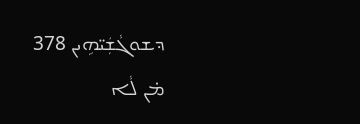ܕܫܘܓܵܫܲܝ̈ܗܹܝܢ 378 ܡ̇ܢ ܠܵܐ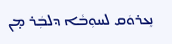ܢܸܥܪܘܿܩ ܠܚܘܼܒܵܐ ܕܠܒܲܪ ܡ̣ܢ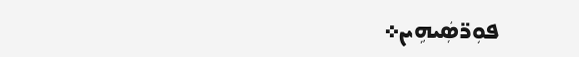ܦܘܼܪ̈ܣܲܝܗܹܝܢ܀